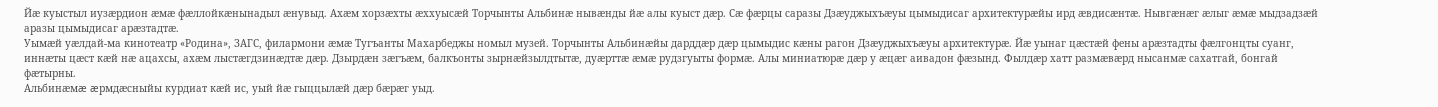Йæ куыстыл иузæрдион æмæ фæллойкæнынадыл æнувыд. Ахӕм хорзӕхты æххуысæй Торчынты Альбинæ нывӕнды йæ алы куыст дæр. Сӕ фæрцы саразы Дзæуджыхъæуы цымыдисаг архитектурæйы ирд æвдисæнтæ. Нывгæнæг æлыг ӕмӕ мыдзадзæй аразы цымыдисаг арæзтадтæ.
Уымæй уæлдай-ма кинотеатр «Родина», ЗАГС, филармони æмæ Тугъанты Махарбеджы номыл музей. Торчынты Альбинæйы дарддæр дæр цымыдис кæны рагон Дзæуджыхъæуы архитектурæ. Йæ уынаг цæстæй фены арæзтадты фæлгонцты суанг, иннӕты цӕст кӕй нӕ ацахсы, ахӕм лыстæгдзинӕдтӕ дæр. Дзырдæн зæгъæм, балкъонты зырнæйзылдтытæ, дуæрттӕ æмæ рудзгуыты формæ. Алы миниатюрæ дæр у æцæг аивадон фæзынд. Фылдæр хатт размæвæрд нысанмæ сахатгай, бонгай фæтырны.
Альбинæмæ æрмдæсныйы курдиат кæй ис, уый йæ гыццылæй дæр бæрæг уыд.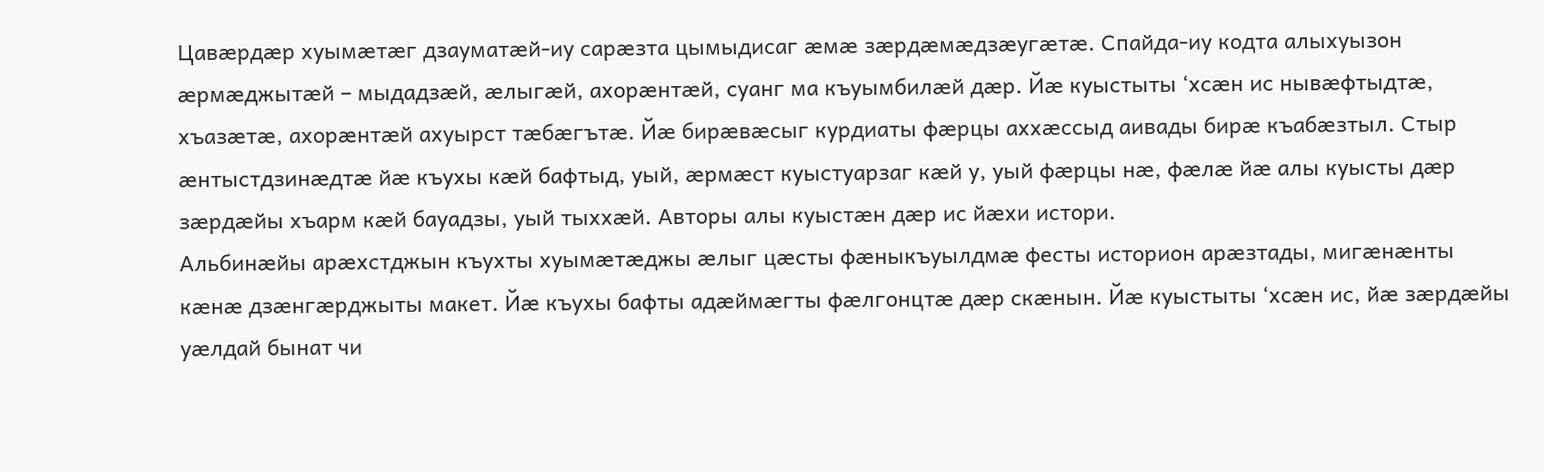Цавæрдæр хуымæтæг дзауматæй-иу сарæзта цымыдисаг æмæ зӕрдӕмӕдзӕугӕтæ. Спайда-иу кодта алыхуызон æрмæджытæй – мыдадзӕй, æлыгӕй, ахорæнтæй, суанг ма къуымбилæй дæр. Йæ куыстыты ‘хсæн ис нывæфтыдтæ, хъазæтæ, ахорӕнтӕй ахуырст тæбæгътæ. Йæ бирæвæсыг курдиаты фæрцы аххæссыд аивады бирæ къабæзтыл. Стыр æнтыстдзинæдтæ йæ къухы кæй бафтыд, уый, æрмæст куыстуарзаг кæй у, уый фӕрцы нæ, фæлæ йæ алы куысты дæр зæрдæйы хъарм кæй бауадзы, уый тыххæй. Авторы алы куыстæн дæр ис йæхи истори.
Альбинæйы арæхстджын къухты хуымæтæджы æлыг цæсты фæныкъуылдмæ фесты историон арæзтады, мигæнæнты кӕнӕ дзæнгæрджыты макет. Йæ къухы бафты адæймæгты фӕлгонцтӕ дæр скæнын. Йæ куыстыты ‘хсæн ис, йæ зæрдæйы уæлдай бынат чи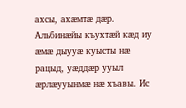ахсы, ахæмтæ дæр.
Альбинæйы къухтæй кæд иу æмæ дыууæ куысты нæ рацыд, уæддæр ууыл ӕрлӕууынмӕ нæ хъавы. Ис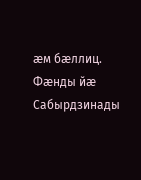æм бæллиц. Фæнды йæ Сабырдзинады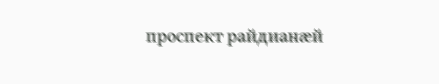проспект райдианæй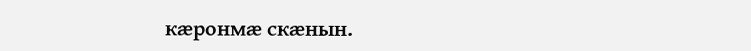кæронмæ скæнын.